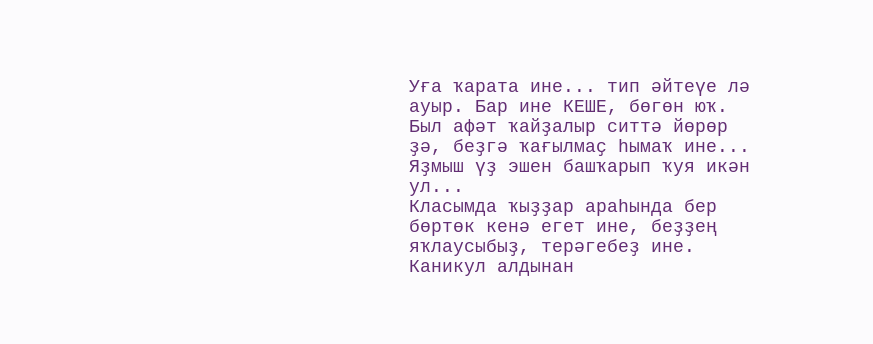Уға ҡарата ине... тип әйтеүе лә ауыр. Бар ине КЕШЕ, бөгөн юҡ. Был афәт ҡайҙалыр ситтә йөрөр ҙә, беҙгә ҡағылмаҫ һымаҡ ине... Яҙмыш үҙ эшен башҡарып ҡуя икән ул...
Класымда ҡыҙҙар араһында бер бөртөк кенә егет ине, беҙҙең яҡлаусыбыҙ, терәгебеҙ ине. Каникул алдынан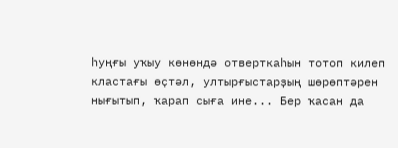һуңғы уҡыу көнөндә отверткаһын тотоп килеп кластағы өҫтәл, ултырғыстарҙың шөрөптәрен нығытып, ҡарап сыға ине... Бер ҡасан да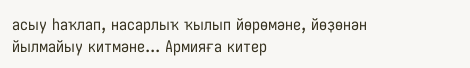асыу һаҡлап, насарлыҡ ҡылып йөрөмәне, йөҙөнән йылмайыу китмәне... Армияға китер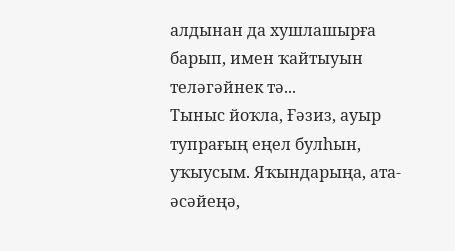алдынан да хушлашырға барып, имен ҡайтыуын теләгәйнек тә...
Тыныс йоҡла, Ғәзиз, ауыр тупрағың еңел булһын, уҡыусым. Яҡындарыңа, ата-әсәйеңә,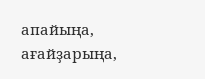апайыңа, ағайҙарыңа,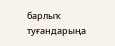барлыҡ туғандарыңа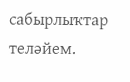сабырлыҡтар теләйем.